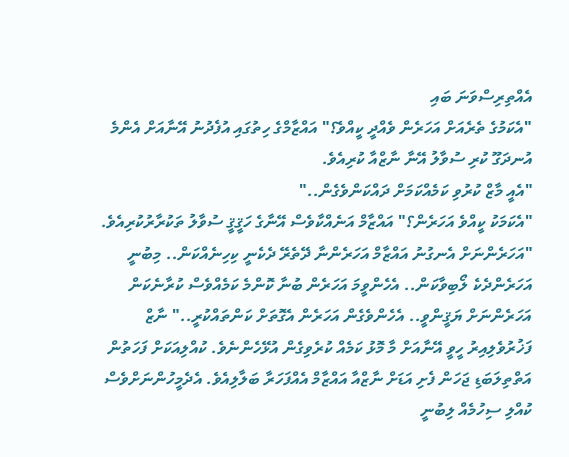އެއްތިރިސްވަނަ ބައި
"އެކަމުގެ ތެރެއަށް އަހަރެން ވެއްދީ ކީއްވެ؟" އައްޒާމްގެ ހިތުގައި އުފެދުނު އޭނާއަށް އެންމެ އުނދަގޫ ކުރި ސުވާލު އޭނާ ނާޒްއާ ކުރިއެވެ.
"އެއީ މާޒް ކުރުވި ކަމެއްކަމަށް ދައްކަންވެގެން.."
"އެކަމަކު ކީއްވެ އަހަރެން؟" އައްޒާމް އަނެއްކާވެސް އޭނާގެ ހަޤީޤީ ސުވާލު ތަކުރާރުކުރިއެވެ.
"އަހަރެންނަށް އެނގުނު އައްޒާމް އަހަރެންނާ ދޭތެރޭ ދެކެނީ ކިހިނެއްކަން.. މިބުނީ އަހަރެންދެކެ ލޯބިވާކަން.. އެހެންވީމަ އަހަރެން ބުނާ ކޮންމެ ކަމެއްވެސް ކުރާނެކަން އަހަރެންނަށް ޔަޤީންވީ.. އެހެންވެގެން އަހަރެން އެގޮތަށް ކަންތައްކުރީ.." ނާޒް ފަޚުރުވެލިއިރު ހީވީ އޭނާއަށް މާ މޮޅު ކަމެއް ކުރެވިގެން އުޅޭހެންނެވެ. ކުއްލިއަކަށް ފަހަތުން އަތްތިލަބަޑި ޖަހަން ފެށި އަޑަށް ނާޒްއާ އައްޒާމް އެއްފަހަރާ ބަލާލިއެވެ. އެދެމީހުންނަށްވެސް ކުއްލި ސިހުމެއް ލިބުނީ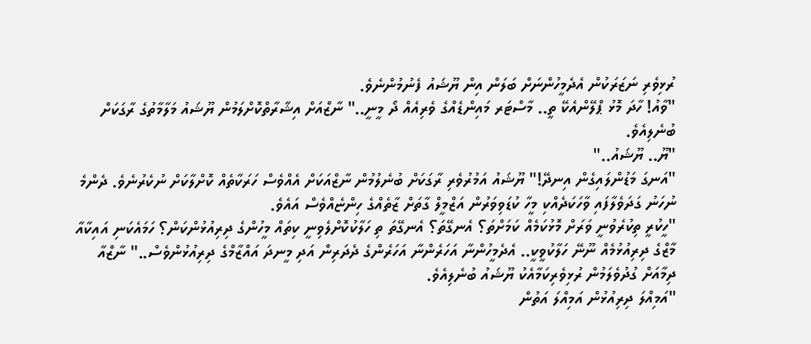ރުޅިވެރި ނަޒަރަކުން އެދެމީހުންނަށް ބަލަން އިން ޔޫޝައު ފެނުމުންނެވެ.
"ވާއު! ހާދަ މޮޅު ޕްލޭންއެކޭ ތީ.. މާސްޓަރ މައިންޑެއްގެ ވެރިއެއް ދޯ މީނީ.." ނާޒްއަށް އިޝާރާތްކޮށްލަމުން ޔޫޝައު މަލާމާތުގެ ރާގަކަށް ބުނެލިއެވެ.
"ޔޫ.. ޔޫޝައު.."
"އަނގަ މަޑުންލައިގެން އިނދޭ!" ޔޫޝައު އަމުރުވެރި ރާގަކަށް ބުނެލުމުން ނާޒްއަކަށް އެއްވެސް ހަރަކާތެއް ކޮށްލާކަށް ނުކެރުނެވެ. ދެންމެ ނުހަނު ގަދަވެލާފައި ވާހަކަދެއްކި މީހާ ކުޑަވިވަރުން އަޒްމީލް ގާތަށް ޒާތެއްގެ ހިންޏެއްވެސް އައެވެ.
"ހީކުރީ ތިކުރެވުނީ ވަރަށް މޮޅުކަމެއް ކަމަށްތަ؟ އެނގޭތަ؟ އެނގޭތަ ތި ހަލާކުކޮށްލެވިނީ ކިތައް މީހުންގެ ދިރިއުޅުންކަން؟ ހަމައެކަނި އައިކާއާ މާޒްގެ ދިރިއުޅުމެއް ނޫނޭ ހަލާކުވީކީ.. އެދެމީހުންނާ އަހަރެންނާ އަހަރެންގެ ދެދަރިން އަދި މީނދަ އައްޒާމްގެ ދިރިއުޅުންވެސް.." ނާޒްއާ ދިމާއަށް ގުދުވެލަމުން ރުޅިވެރިކަމާއެކު ޔޫޝައު ބުނެލިއެވެ.
"އަމިއްލަ ދިރިއުޅުން އަމިއްލަ އަތުން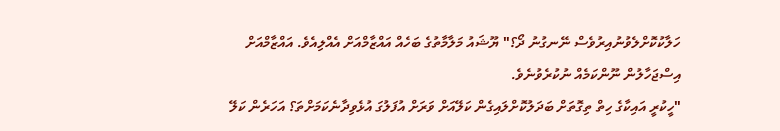ހަލާކުކޮށްލެވުނުއިރުވެސް ނޭނގުނު ދޯ؟" ޔޫޝައު މަލާމާތުގެ ބަހެއް އައްޒާމްއަށް އެއްލިއެވެ. އައްޒާމްއަށް އިސްޖަހާލުން ނޫންކަމެއް ނުކުރެވުނެވެ.
"ހީކުރީ އައިކާގެ ހިތް ތިގޮތަށް ބަދަލުކޮށްލައިގެން ކަލޭއަށް ވަރަށް އުފަލުގަ އުޅެވިދާނެކަމަށްތަ؟ އަހަރެން ކަލޭ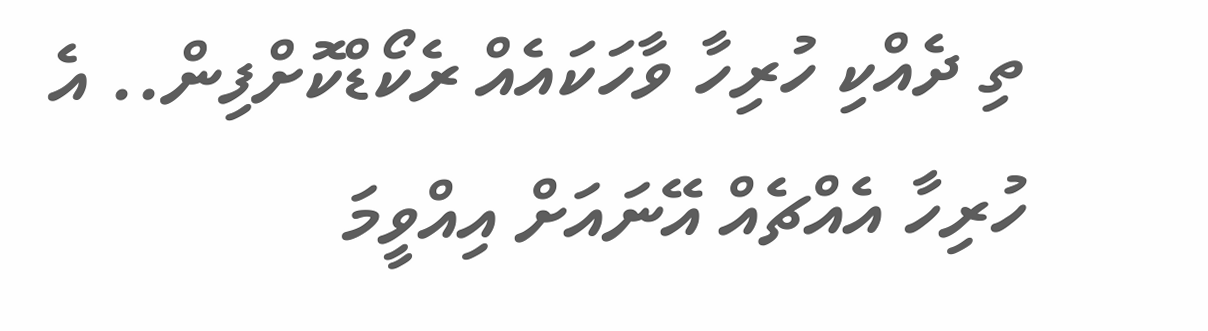ތި ދެއްކި ހުރިހާ ވާހަކައެއް ރެކޯޑްކޮށްފިން.. އެ ހުރިހާ އެއްޗެއް އޭނައަށް އިއްވީމަ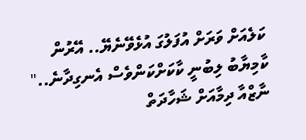ކަލެއަށް ވަރަށް އުފަލުގަ އުޅެވޭނެޔޭ.. އޭރުން ކާމިޔާބު ލިބުނީ ކާކަށްކަންވެސް އެނގިދާނެ.." ނާޒްއާ ދިމާއަށް ޝަހާދަތް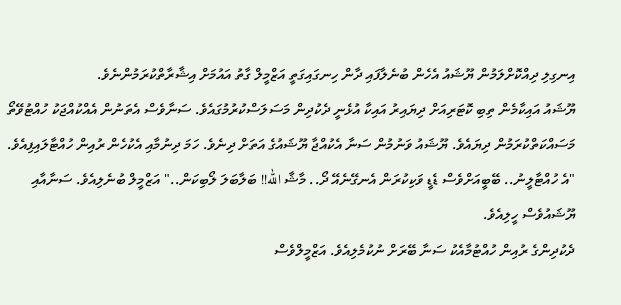އިނގިލި ދިއްކޮށްލަމުން ޔޫޝައު އެހެން ބުނެލާފައި ދާން ހިނގައިގަތީ އަޒްމީލް ގާތު އައުމަށް އިޝާރާތްކުރަމުންނެވެ.
ޔޫޝައު އައިކާމެން ތިބި ކޮޓަރިއަށް ދިޔައިރު އައިކާ އުޅެނީ ދެކުދިން މަސަލަސްކުރުމުގައެވެ. ސަނާވެސް އެތަނުން އެއްކުއްޖަކު ހުއްޓުވޭތޯ މަސައްކަތްކުރަމުން ދިޔައެވެ. ޔޫޝައު ވަނުމުން ސަނާ އެކުއްޖާ ޔޫޝައުގެ އަތަށް ދިނެވެ. ހަމަ ދިނުމާއި އެކުހެން ރުއިން ހުއްޓާލައިފިއެވެ.
"އެ ހުއްޓާލީނު.. ބޭބީއަށްވެސް ޑެޑީ ވަކިކުރަން އެނގޭނެއޭ ދޯ.. މާޝާ الله!! ބަލާބަލަ ލޯބިކަން.." އަޒްމީލް ބުނެލިއެވެ. ސަނާއާއި ޔޫޝައުވެސް ހީލިއެވެ.
ދެކުދިންގެ ރުއިން ހުއްޓުމާއެކު ސަނާ ބޭރަށް ނުކުމެލިއެވެ. އަޒްމީލްވެސް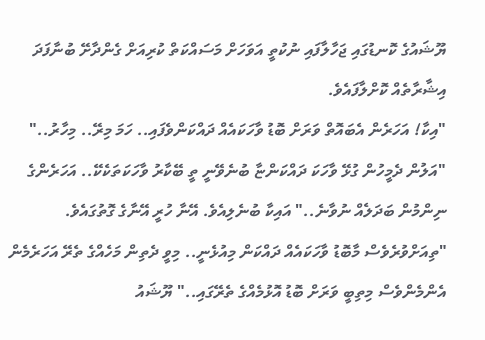ޔޫޝައުގެ ކޮނޑުގައި ޖަހާލާފައި ނުކުތީ އަވަހަށް މަސައްކަތް ކުރިއަށް ގެންދާށޭ ބުނާފަދަ އިޝާރާތެއް ކޮށްލާފައެވެ.
"އިކާ! އަހަރެން އެބައޮތް ވަރަށް ބޮޑު ވާހަކައެއް ދައްކަންވެފައި.. ހަމަ މިރޭ.. މިހާރު.."
"އަލުން ދެމީހުން ގުޅޭ ވާހަކަ ދައްކަންޏާ ބުނެވޭނީ ތީ ބޭކާރު ވާހަކަތަކެކޭ.. އަހަރެންގެ ނިންމުން ބަދަލެއް ނުވާނެ.." އައިކާ ބުނެލިއެވެ. އޭނާ ހުރީ އޭނާގެ ގޮތުގައެވެ.
"ތިއަށްވުރެވެސް މާބޮޑު ވާހަކައެއް ދައްކަން މިއުޅެނީ.. މިވީ ދެތިން މަހެއްގެ ތެރޭ އަހަރެމެން އެންމެންވެސް މިތިބީ ވަރަށް ބޮޑު އޮޅުމެއްގެ ތެރޭގައި.." ޔޫޝައު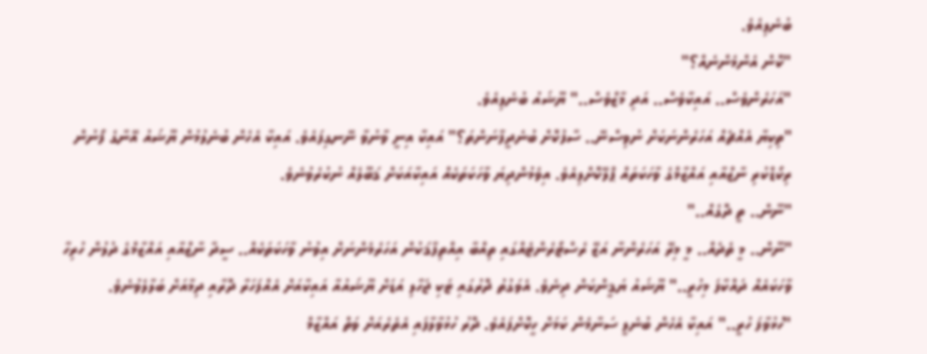ބުނެލިއެވެ.
"ކޮން އެންމެންނެއް؟"
"އަހަރެންވެސް.. އައިކާވެސް.. އަދި މާޒްވެސް.." ޔޫޝައު ބުނެލިއެވެ.
"ތިކިޔާ އެއްޗެއް އަހަރެންނަކަށް ނުވިސްނޭ.. ސާފުކޮށް ބުނެދީފާނަންތަ؟" އައިކާ އިނީ ވާނުވާ ނޭނގިފައެވެ. އައިކާ އެހެން ބުނެލުމުން ޔޫޝައު އޭނާގެ ފޯނުން ރިކޯޑްކުރި ނާޒްއާއި އައްޒާމްގެ ވާހަކަތައް ޕްލޭކޮށްލިއެވެ. އިވެމުންދިޔަ ވާހަކަތަކެއް އައިކާއަކަށް ޤަބޫލެއް ނުކުރެވުނެވެ.
"ނޫން.. ތީ ދޮގެއް.."
"ނޫން.. މީ ތެދެއް.. މީ މިރޭ އަހަރެންނާ އަޒޭ ރެސްޓޯރެންޓެއްގައި ތިއްބާ އިއްތިފާޤަކުން އަހަރެމެންނަށް އިވުނު ވާހަކަތަކެއް.. ސީދާ ނާޒްއާއި އައްޒާމްގެ ދުލުން ހުރިހާ ވާހަކައެއް ދައްކާފަ މިހުރީ.." ޔޫޝައު ޔަޤީންކަން ދިނެވެ. އެވަގުތު ދޮރުގައި ޓަކި ޖަހާލި އަޑަށް ޔޫޝައުއާ އައިކާއަށް އެއްފަހަރާ ދޮރާއި ދިމާއަށް ބަލާލެވުނެވެ.
"ހުޅުވާފަ ހުރީ.." އައިކާ އެހެން ބުނެލީ ސަނާމެން ކަމަށް ހީކޮށްފައެވެ. ދޮރު ހުޅުވާލާފައި އެތެރެއަށް ވަތް އައްޒާމް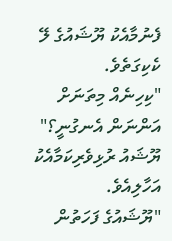ފެނުމާއެކު ޔޫޝައުގެ ލޭ ކެކިގަތެވެ.
"ކިހިނެއް މިތަނަށް އަންނަން އެނގުނީ؟" ޔޫޝައު ރުޅިވެރިކަމާއެކު އަހާލިއެވެ.
"ޔޫޝައުގެ ފަހަތުން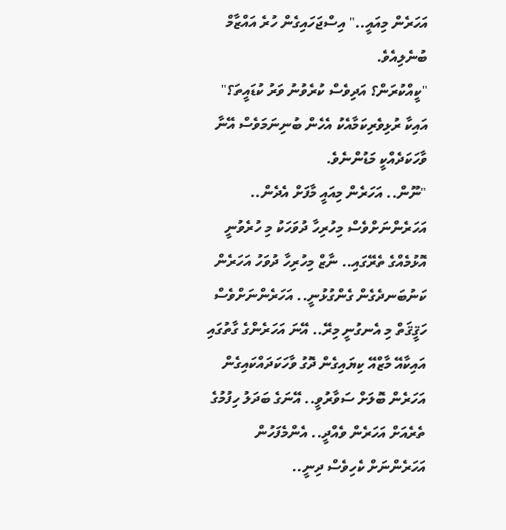އަހަރެން މިއައީ.." އިސްޖަހައިގެން ހުރެ އައްޒާމް ބުނެލިއެވެ.
"ކީއްކުރަން؟ އަދިވެސް ކުރެވުނު ވަރު ކުޑައީތަ؟" އައިކާ ރުޅިވެރިކަމާއެކު އެހެން ބުނިނަމަވެސް އޭނާ ވާހަކަދެއްކީ މަޑުންނެވެ.
"ނޫން.. އަހަރެން މިއައީ މާފަށް އެދެން.. އަހަރެންނަށްވެސް މިހުރިހާ ދުވަހަކު މި ހުރެވުނީ އޮޅުމެއްގެ ތެރޭގައި.. ނާޒް މިހުރިހާ ދުވަހު އަހަރެން ކަނުބަނދެގެން ގެންގުޅުނީ.. އަހަރެންނަށްވެސް ހަޤީޤަތް މި އެނގުނީ މިރޭ.. އޭނަ އަހަރެންގެ ގާތުގައި އައިކާއޭ މާޒްއޭ ކިޔައިގެން ދޮގު ވާހަކަދައްކައިގެން އަހަރެން ބޮލަށް ސަވާރުވީ.. އޭނަގެ ބަދަލު ހިފުމުގެ ތެރެއަށް އަހަރެން ވެއްދީ.. އެންމެފަހުން އަހަރެންނަށް ކެހިވެސް ދިނީ..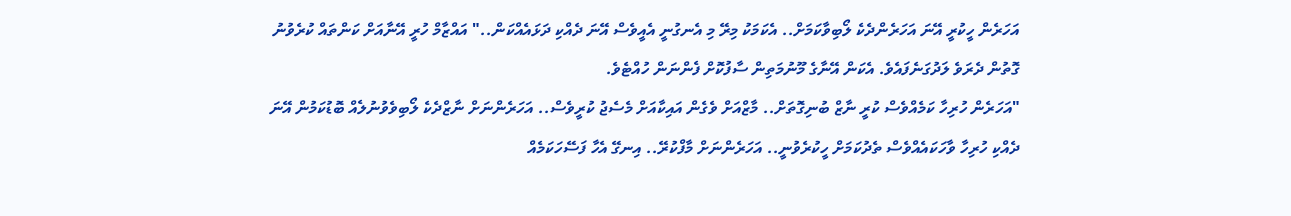އަހަރެން ހީކުރީ އޭނަ އަހަރެންދެކެ ލޯބިވާކަމަށް.. އެކަމަކު މިރޭ މި އެނގުނީ އެއީވެސް އޭނަ ދެއްކި ދަޅައެއްކަން.." އައްޒާމް ހުރީ އޭނާއަށް ކަންތައް ކުރެވުނު ގޮތުން ދެރަވެ ލަދުގަނެފައެވެ. އެކަން އޭނާގެ މޫނުމަތިން ސާފުކޮށް ފެންނަން ހުއްޓެވެ.
"އަހަރެން ހުރިހާ ކަމެއްވެސް ކުރީ ނާޒް ބުނިގޮތަށް.. މާޒްއަށް ވެގެން އައިކާއަށް މެސެޖު ކުރީވެސް.. އަހަރެންނަށް ނާޒްދެކެ ލޯބިވެވުނުލެއް ބޮޑުކަމުން އޭނަ ދެއްކި ހުރިހާ ވާހަކައެއްވެސް ތެދުކަމަށް ހީކުރެވުނީ.. އަހަރެންނަށް މާފްކުރޭ.. އިނގޭ އެހާ ފަސޭހަކަމެއް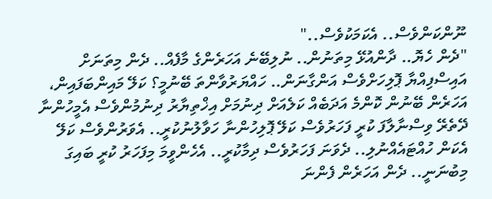ނޫންކަންވެސް.. އެކަމަކުވެސް.."
"ދެން ހެޔޮ.. ދާންއުޅޭ މިތަނުން.. ނުލިބޭނެ އަހަރެންގެ މާފެއް.. ދެން މިތަނަށް އައިސްފިއްޔާ ޕޮލިހަށްވެސް އަންގާނަން.. ހައްޔަރުވާންތަ ބޭނުމީ؟ ކަލޭ މައިންބަފައިން، އަހަރެން ބޭނުން ކޮންމެ އަދަބެއް ކަލެއަށް ދިނުމަށް އިޚްތިޔާރު ދިނުމުންވެސް އެމީހުންނާ ދޭތެރޭ ވިސްނާލާފަ ކުރީ ފަހަރުވެސް ކަލޭ ޕޮލިހުންނާ ހަވާލުނުކުރީ.. އެވަރުންވެސް ކަލޭ އެކަން ހުއްޓައެއްނުލި.. ދެވަނަ ފަހަރުވެސް ދިމާކުރީ.. އެހެންވީމަ މިފަހަރު ކުރީ ބައިގަ މިބުނަނީ.. ދެން އަހަރެން ފެންނަ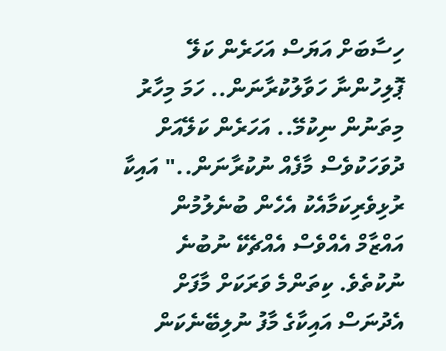ހިސާބަށް އަޔަސް އަހަރެން ކަލޭ ޕޮލިހުންނާ ހަވާލުކުރާނަން.. ހަމަ މިހާރު މިތަނުން ނިކުމޭ.. އަހަރެން ކަލޭއަށް ދުވަހަކުވެސް މާފެއް ނުކުރާނަން.." އައިކާ ރުޅިވެރިކަމާއެކު އެހެން ބުނެލުމުން އައްޒާމް އެއްވެސް އެއްޗެކޭ ނުބުނެ ނުކުތެވެ. ކިތަންމެ ވަރަކަށް މާފަށް އެދުނަސް އައިކާގެ މާފު ނުލިބޭނެކަން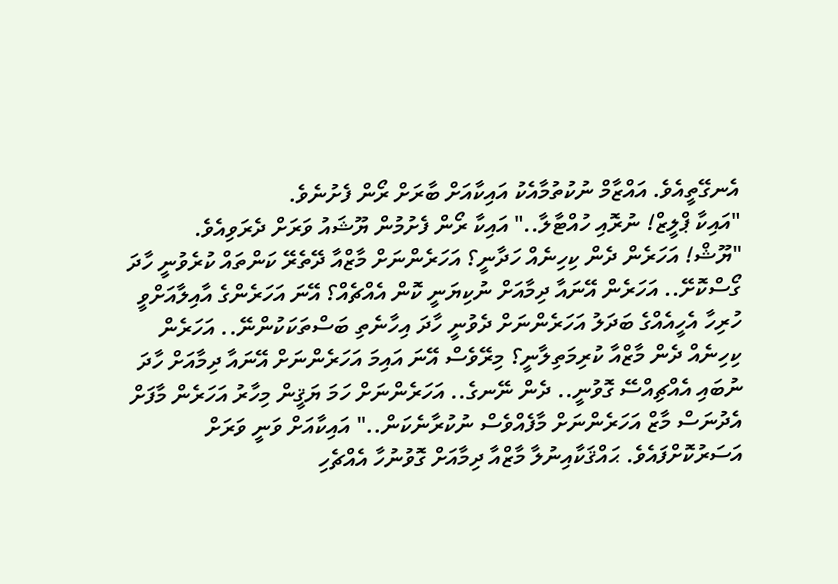އެނގޭތީއެވެ. އައްޒާމް ނުކުތުމާއެކު އައިކާއަށް ބާރަށް ރޯން ފެށުނެވެ.
"އައިކާ ޕްލީޒް! ނުރޮއި ހުއްޓާލާ.." އައިކާ ރޯން ފެށުމުން ޔޫޝައު ވަރަށް ދެރަވިއެވެ.
"ޔޫޝް! އަހަރެން ދެން ކިހިނެއް ހަދާނީ؟ އަހަރެންނަށް މާޒްއާ ދޭތެރޭ ކަންތައް ކުރެވުނީ ހާދަ ގޯސްކޮށޭ.. އަހަރެން އޭނައާ ދިމާއަށް ނުކިޔަނީ ކޮން އެއްޗެއް؟ އޭނަ އަހަރެންގެ އާއިލާއަށްވީ ހުރިހާ އެހީއެއްގެ ބަދަލު އަހަރެންނަށް ދެވުނީ ހާދަ އިހާނެތި ބަސްތަކަކުންނޭ.. އަހަރެން ކިހިނެއް ދެން މާޒްއާ ކުރިމަތިލާނީ؟ މިރޭވެސް އޭނަ އައިމަ އަހަރެންނަށް އޭނައާ ދިމާއަށް ހާދަ ނުބައި އެއްޗިއްސޭ ގޮވުނީ.. ދެން ނޭނގެ.. އަހަރެންނަށް ހަމަ ޔަޤީން މިހާރު އަހަރެން މާފަށް އެދުނަސް މާޒް އަހަރެންނަށް މާފެއްވެސް ނުކުރާނެކަން.." އައިކާއަށް ވަނީ ވަރަށް އަސަރުކޮށްފައެވެ. ޙައްޤަކާއިނުލާ މާޒްއާ ދިމާއަށް ގޮވުނުހާ އެއްޗެހި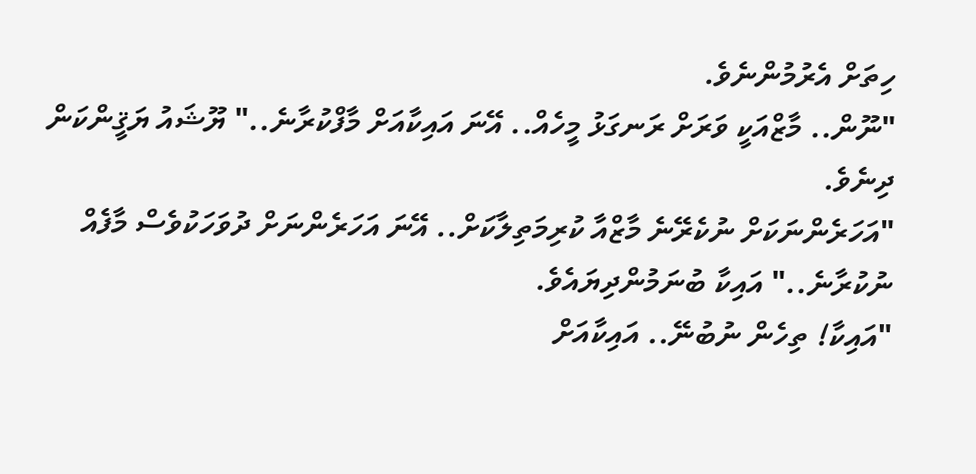ހިތަށް އެރުމުންނެވެ.
"ނޫން.. މާޒްއަކީ ވަރަށް ރަނގަޅު މީހެއް.. އޭނަ އައިކާއަށް މާފްކުރާނެ.." ޔޫޝައު ޔަޤީންކަން ދިނެވެ.
"އަހަރެންނަކަށް ނުކެރޭނެ މާޒްއާ ކުރިމަތިލާކަށް.. އޭނަ އަހަރެންނަށް ދުވަހަކުވެސް މާފެއް ނުކުރާނެ.." އައިކާ ބުނަމުންދިޔައެވެ.
"އައިކާ! ތިހެން ނުބުނޭ.. އައިކާއަށް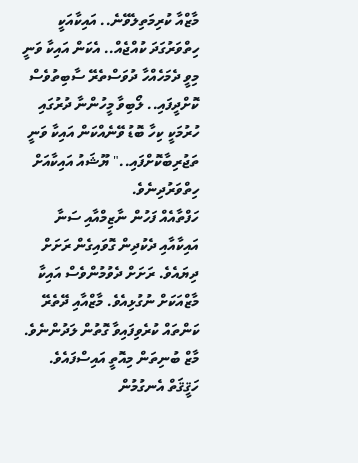މާޒްއާ ކުރިމަތިލެވޭނެ.. އައިކާއަކީ ހިތްވަރުގަދަ ކުއްޖެއް.. އެކަން އައިކާ ވަނީ މިވީ ދެމަހެއްހާ ދުވަސްތެރޭ ސާބިތުވެސް ކޮށްދީފައި.. ލޯބިވާ މީހުންނާ ދުރުގައި ހުރުމަކީ ކިހާ ބޮޑު ވޭނެއްކަން އައިކާ ވަނީ ތަޖުރިބާކޮށްފައި.." ޔޫޝައު އައިކާއަށް ހިތްވަރުދިނެވެ.
ހަފްތާއެއް ފަހުން ނާޒިމްއާއި ސަނާ އައިކާއާއި ދެކުދިން ގޮވައިގެން ރަށަށް ދިޔައެވެ. ރަށަށް ދެވުމުންވެސް އައިކާ މާޒްއަކަށް ނުގުޅިއެވެ. މާޒްއާއި ދޭތެރޭ ކަންތައް ކުރެވިފައިވާ ގޮތުން ލަދުންނެވެ. މާޒް ބުނިތަން މިއޮތީ އައިސްފައެވެ. ހަޤީޤަތް އެނގުމުން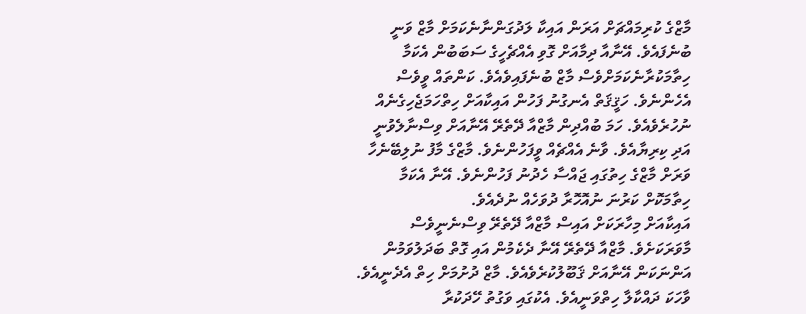މާޒްގެ ކުރިމައްޗަށް އަރަން އައިކާ ލަދުގަންނާނެކަމަށް މާޒް ވަނީ ބުނެފައެވެ. އޭނާއާ ދިމާއަށް ގޮވި އެއްޗެހީގެ ސަބަބުން އެކަމާ ހިތާމަކުރާނެކަމަށްވެސް މާޒް ބުނެފައިވެއެވެ. ކަންތައް ވީވެސް އެހެންނެވެ. ހަޤީޤަތް އެނގުނު ފަހުން އައިކާއަށް ހިތްހަމަޖެހިގެނެއް ނުހުރެވެއެވެ. ހަމަ ބުއްދިން މާޒްއާ ދޭތެރޭ އޭނާއަށް ވިސްނާލެވުނީ އަދި ކިރިޔާއެވެ. ވާނެ އެއްޗެއް ވީފަހުންނެވެ. މާޒްގެ މާފު ނުލިބޭނެހާ ވަރަށް މާޒްގެ ހިތުގައި ޖައްސާ ހެދުނު ފަހުންނެވެ. އޭނާ އެކަމާ ހިތާމަކޮށް ކަރުނަ ނުއޮހޮރާ ދުވަހެއް ނުދެއެވެ.
އައިކާއަށް މިހާރަކަށް އައިސް މާޒްއާ ދޭތެރޭ ވިސްނެނީވެސް މާވަރަކަށެވެ. މާޒްއާ ދޭތެރޭ އޭނާ ދެކެމުން އައި ގޮތް ބަދަލުވަމުން އަންނަކަން އޭނާއަށް ޤަބޫލުކުރެވެއެވެ. މާޒް ދުށުމަށް ހިތް އެދެނީއެވެ. ވާހަކަ ދައްކާލާ ހިތްވަނީއެވެ. އެކުގައި ވަގުތު ހޭދަކުރާ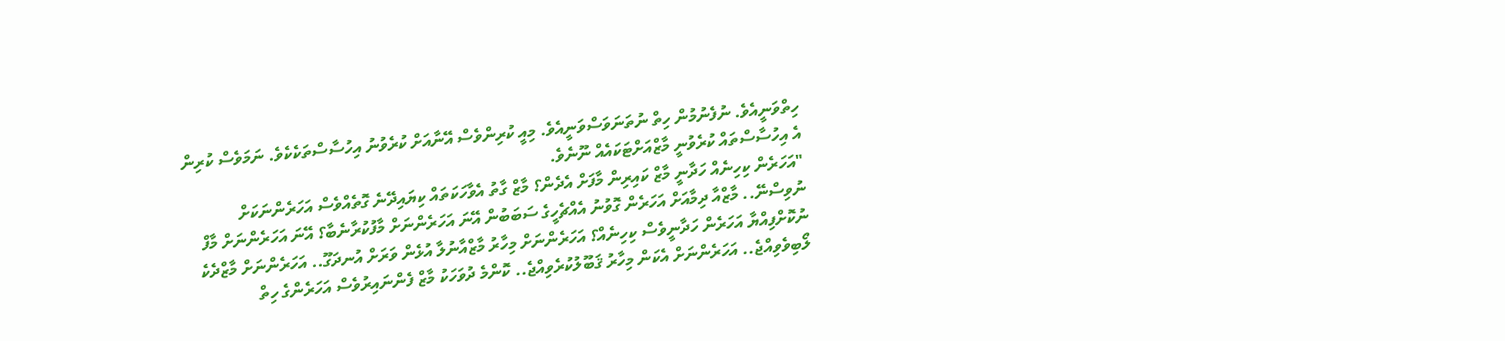ހިތްވަނީއެވެ. ނުފެނުމުން ހިތް ނުތަނަވަސްވަނީއެވެ. މިއީ ކުރިންވެސް އޭނާއަށް ކުރެވުނު އިހުސާސްތަކެކެވެ. ނަމަވެސް ކުރިން އެ އިހުސާސްތައް ކުރެވުނީ މާޒްއަށްޓަކައެއް ނޫނެވެ.
"އަހަރެން ކިހިނެއް ހަދާނީ މާޒް ކައިރިން މާފަށް އެދެން؟ މާޒް ގާތު އެވާހަކަތައް ކިޔައިދޭނެ ގޮތެއްވެސް އަހަރެންނަކަށް ނުވިސްނޭ.. މާޒްއާ ދިމާއަށް އަހަރެން ގޮވުނު އެއްޗެހީގެ ސަބަބުން އޭނަ އަހަރެންނަށް މާފުކުރާނެބާ؟ އޭނަ އަހަރެންނަށް މާފް ނުކޮށްފިއްޔާ އަހަރެން ހަދާނީވެސް ކިހިނެއް؟ އަހަރެންނަށް މިހާރު މާޒްއާނުލާ އުޅެން ވަރަށް އުނދަގޫ.. އަހަރެންނަށް މާޒްދެކެ ލޯބިވެވިއްޖެ.. އަހަރެންނަށް އެކަން މިހާރު ޤަބޫލުކުރެވިއްޖެ.. ކޮންމެ ދުވަހަކު މާޒް ފެންނައިރުވެސް އަހަރެންގެ ހިތް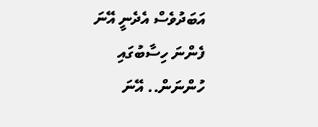އަބަދުވެސް އެދެނީ އޭނަ ފެންނަ ހިސާބުގައި ހުންނަން.. އޭނަ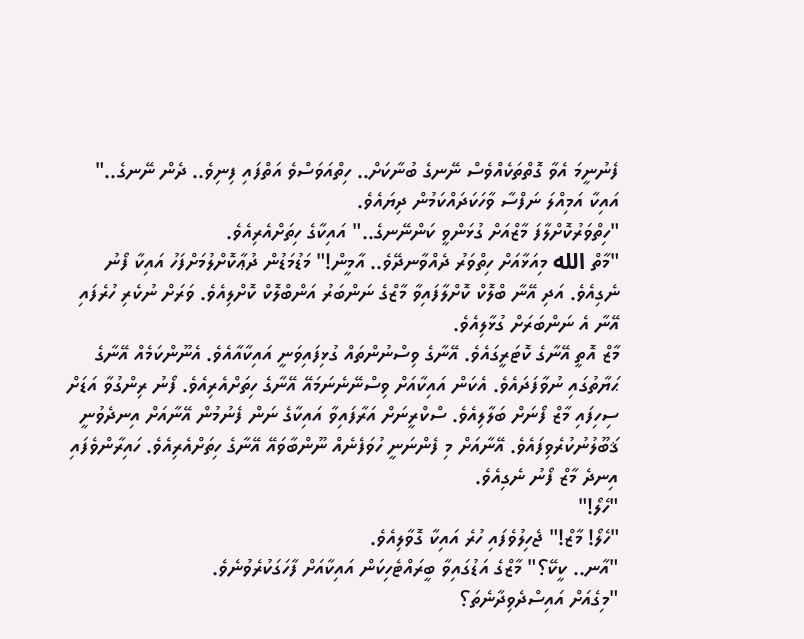ފެނުނީމަ އެވާ ގޮތްތަކެއްވެސް ނޭނގެ ބުނާކަށް.. ހިތްއަވަސްވެ އަތްފައި ފިނިވެ.. ދެން ނޭނގެ.." އައިކާ އަމިއްލަ ނަފްސާ ވާހަކަދައްކަމުން ދިޔައެވެ.
"ހިތްވަރުކޮށްލާފަ މާޒްއަށް ގުޅަންވީ ކަންނޭނގެ.." އައިކާގެ ހިތަށްއެރިއެވެ.
"މާތް الله މިއަޅާއަށް ހިތްވަރު ދެއްވާނދޭވެ.. އާމީން!" މަޑުމަޑުން ދުޢާކޮށްލުމަށްފަހު އައިކާ ފޯނު ނެގިއެވެ. އަދި އޭނާ ބްލޮކް ކޮށްލާފައިވާ މާޒްގެ ނަންބަރު އަންބްލޮކް ކޮށްލިއެވެ. ވަރަށް ނުކެރި ހުރެފައި އޭނާ އެ ނަންބަރަށް ގުޅާލިއެވެ.
މާޒް އޮތީ އޭނާގެ ކޮޓަރީގައެވެ. އޭނާގެ ވިސްނުންތައް ގުޅިފައިވަނީ އައިކާއާއެވެ. އެނޫންކަމެއް އޭނާގެ ޙަޔާތުގައި ނުވާފަދައެވެ. އެކަން އައިކާއަށް ވިސްނޭނެނަމައޭ އޭނާގެ ހިތަށްއެރިއެވެ. ފޯނު ރިންގުވާ އަޑަށް ސިހިފައި މާޒް ފޯނަށް ބަލާލިއެވެ. ސްކްރީނަށް އަރާފައިވާ އައިކާގެ ނަން ފެނުމުން އޭނާއަށް އިނދެވުނީ ޤަބޫލުނުކުރެވިފައެވެ. އޭނާއަށް މި ފެންނަނީ ހުވަފެނެއް ނޫންބާވައޭ އޭނާގެ ހިތަށްއެރިއެވެ. ހައިރާންވެފައި އިނދެ މާޒް ފޯނު ނެގިއެވެ.
"ހެލޯ!"
"ހެލޯ! މާޒް!" ޖެހިލުވެފައި ހުރެ އައިކާ ގޮވާލިއެވެ.
"އާނ.. ކީކޭ؟" މާޒްގެ އަޑުގައިވާ ބީރައްޓެހިކަން އައިކާއަށް ފާހަގަކުރެވުނެވެ.
"މިގެއަށް އައިސްދެވިދާނެތަ؟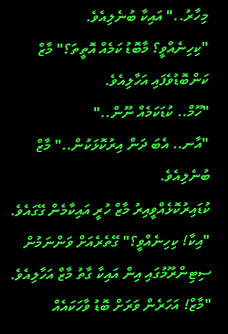މިހާރު.." އައިކާ ބުނެލިއެވެ.
"ކިހިނެއްވީ؟ މާބޮޑު ކަމެއް އޮތީތަ؟" މާޒް ކަންބޮޑުވެފައި އަހާލިއެވެ.
"ހޫމް.. ކުޑަކަމެއް ނޫން.."
"އާނ.. އެބަ ދަން އިރުކޮޅަކުން.." މާޒް ބުނެލިއެވެ.
ކުޑައިރުކޮޅެއްވީއިރު މާޒް ހުރީ އައިކާމެން ގޭގައެވެ.
"އިކާ! ކިހިނެއްވީ؟" ގޭތެރެއަށް ވަންނަމުން ސިޓިންރޫމުގައި އިން އައިކާ ގާތު މާޒް އަހާލިއެވެ.
"މާޒް! އަހަރެން ވަރަށް ބޮޑު ވާހަކައެއް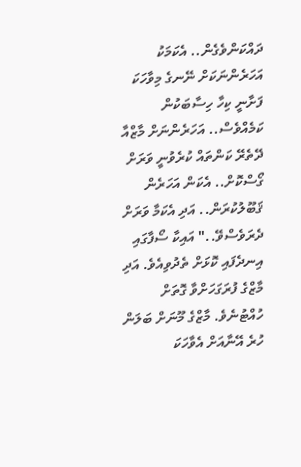ދައްކަންވެގެން.. އެކަމަކު އަހަރެންނަކަށް ނޭނގެ މިވާހަކަ ފަށާނީ ކިހާ ހިސާބަކުން ކަމެއްވެސް.. އަހަރެންނަށް މާޒްއާ ދޭތެރޭ ކަންތައް ކުރެވުނީ ވަރަށް ގޯސްކޮށް.. އެކަން އަހަރެން ޤަބޫލުކުރަން.. އަދި އެކަމާ ވަރަށް ދެރަވެސްވޭ.." އައިކާ ސޯފާގައި އިނދެފައި ކޮޅަށް ތެދުވިއެވެ. އަދި މާޒްގެ ފުރަގަހަށްވާ ގޮތަށް ހުއްޓުނެވެ. މާޒްގެ މޫނަށް ބަލަން ހުރެ އޭނާއަށް އެވާހަކަ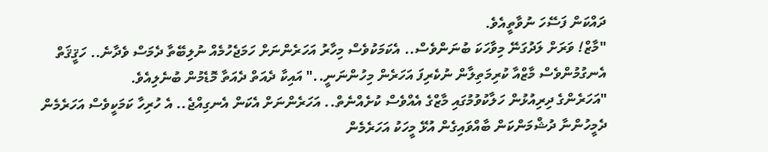ދައްކަން ފަސޭހަ ނުވާތީއެވެ.
"މާޒް! ވަރަށް ލަދުގަނޭ މިވާހަކަ ބުނަންވެސް.. އެކަމަކުވެސް މިހާރު އަހަރެންނަށް ހަމަޖެހުމެއް ނުލިބޭތާ ދެމަސް ވެދާނެ.. ހަޤީޤަތް އެނގުމުންވެސް މާޒްއާ ކުރިމަތިލާން ނުކެރިފަ އަހަރެން މިހުންނަނީ.." އައިކާ ދެއަތް ދެއަތާ މޮޑެމުން ބުނެލިއެވެ.
"އަހަރެންގެ ދިރިއުޅުން ހަލާކުވުމުގައި މާޒްގެ އެއްވެސް ކުށެއްނެތް.. އަހަރެންނަށް އެކަން އެނގިއްޖެ.. އެ ހުރިހާ ކަމަކީވެސް އަހަރެމެން ދެމީހުންނާ ދުޝްމަންކަން ބާއްވައިގެން އުޅޭ މީހަކު އަހަރެމެން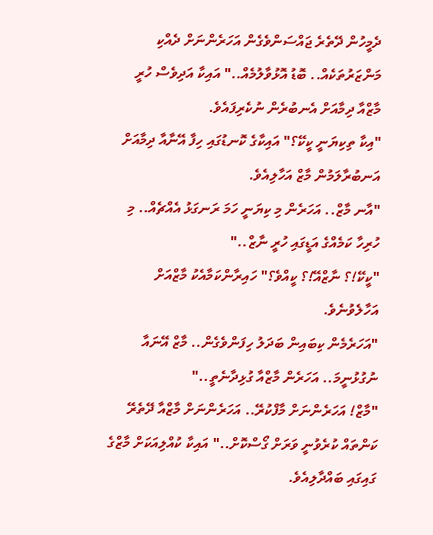ދެމީހުން ދޭތެރެ ޖައްސަންވެގެން އަހަރެންނަށް ދެއްކި މަންޒަރުތަކެއް.. ބޮޑު އޮޅުވާލުމެއް.." އައިކާ އަދިވެސް ހުރީ މާޒްއާ ދިމާއަށް އެނބުރެން ނުކެރިފައެވެ.
"އިކާ ތިކިޔަނީ ކީކޭ؟" އައިކާގެ ކޮނޑުގައި ހިފާ އޭނާއާ ދިމާއަށް އަނބުރާލަމުން މާޒް އަހާލިއެވެ.
"އާނ މާޒް.. އަހަރެން މި ކިޔަނީ ހަމަ ރަނގަޅު އެއްޗެއް.. މި ހުރިހާ ކަމެއްގެ އަޑީގައި ހުރީ ނާޒް.."
"ކީކޭ!؟ ނާޒްއޭ!؟ ކީއްވެ؟" ހައިރާންކަމާއެކު މާޒްއަށް އަހާލެވުނެވެ.
"އަހަރެމެން ކިބައިން ބަދަލު ހިފަންވެގެން.. މާޒް އޭނައާ ނުގުޅުނީމަ.. އަހަރެން މާޒްއާ ގުޅިދާނެތީ.."
"މާޒް! އަހަރެންނަށް މާފްކުރޭ.. އަހަރެންނަށް މާޒްއާ ދޭތެރޭ ކަންތައް ކުރެވުނީ ވަރަށް ގޯސްކޮށް.." އައިކާ ކުއްލިއަކަށް މާޒްގެ ގައިގައި ބައްދާލިއެވެ.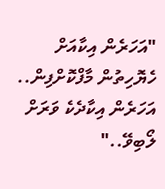"އަހަރެން އިކާއަށް ހެޔޮހިތުން މާފްކޮށްފިން.. އަހަރެން އިކާދެކެ ވަރަށް ލޯބިވޭ.."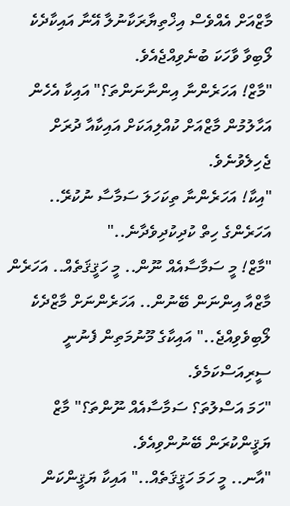މާޒްއަށް އެއްވެސް އިޚްތިޔާރަކާނުލާ އޭނާ އައިކާދެކެ ލޯބިވާ ވާހަކަ ބުނެވިއްޖެއެވެ.
"މާޒް! އަހަރެންނާ އިންނާނަންތަ؟" އައިކާ އެހެން އަހާލުމުން މާޒްއަށް ކުއްލިއަކަށް އައިކާއާ ދުރަށް ޖެހިލެވުނެވެ.
"އިކާ! އަހަރެންނާ ތިކަހަލަ ސަމާސާ ނުކުރޭ.. އަހަރެންގެ ހިތް ކުދިކުދިވެދާނެ.."
"މާޒް! މީ ސަމާސާއެއް ނޫން.. މީ ހަޤީޤަތެއް.. އަހަރެން މާޒްއާ އިންނަން ބޭނުން.. އަހަރެންނަށް މާޒްދެކެ ލޯބިވެވިއްޖެ.." އައިކާގެ މޫނުމަތިން ފެނުނީ ސީރިއަސްކަމެވެ.
"ހަމަ އަސްލުތަ؟ ސަމާސާއެއް ނޫންތަ؟" މާޒް ޔަޤީންކުރަން ބޭނުންވިއެވެ.
"އާނ.. މީ ހަމަ ހަޤީޤަތެއް.." އައިކާ ޔަޤީންކަން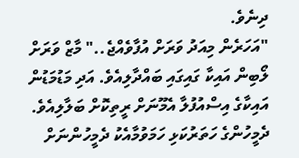ދިނެވެ.
"އަހަރެން މިއަދު ވަރަށް އުފާވެއްޖެ.." މާޒް ވަރަށް ލޯބިން އައިކާ ގައިގައި ބައްދާލިއެވެ. އަދި މަޑުމަޑުން އައިކާގެ އިސްއުފުލާ އެމޫނަށް ރީތިކޮށް ބަލާލިއެވެ. ދެމީހުންގެ ހަތަރުކަޅި ހަމަވުމާއެކު ދެމީހުންނަށް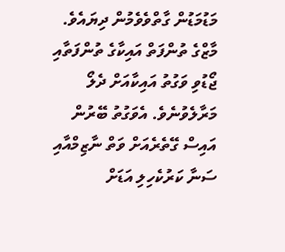މަޑުމަޑުން ގާތްވެވެމުން ދިޔައެވެ. މާޒްގެ ތުންފަތް އައިކާގެ ތުންފަތާއި ޖޯޑުވި ވަގުތު އައިކާއަށް ދެލޯ މަރާލެވުނެވެ. އެވަގުތު ބޭރުން އައިސް ގޭތެރެއަށް ވަތް ނާޒިމްއާއި ސަނާ ކަރުކެހިލި އަޑަށް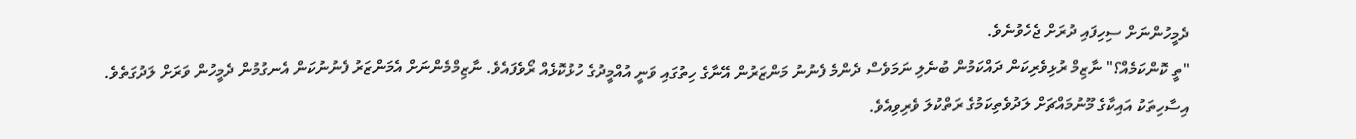ދެމީހުންނަށް ސިހިފައި ދުރަށް ޖެހެވުނެވެ.
"ތީ ކޮންކަމެއް؟" ނާޒިމް ރުޅިވެރިކަން ދައްކަމުން ބުނެލި ނަމަވެސް ދެންމެ ފެނުނު މަންޒަރުން އޭނާގެ ހިތުގައި ވަނީ އުއްމީދުގެ ހުޅުކޮޅެއް ރޯވެފައެވެ. ނާޒިމްމެންނަށް އެމަންޒަރު ފެނުނުކަން އެނގުމުން ދެމީހުން ވަރަށް ލަދުގަތެވެ. އިސާހިތަކު އައިކާގެ މޫނުމައްޗަށް ލަދުވެތިކަމުގެ ރަތްކުލަ ވެރިވިއެވެ.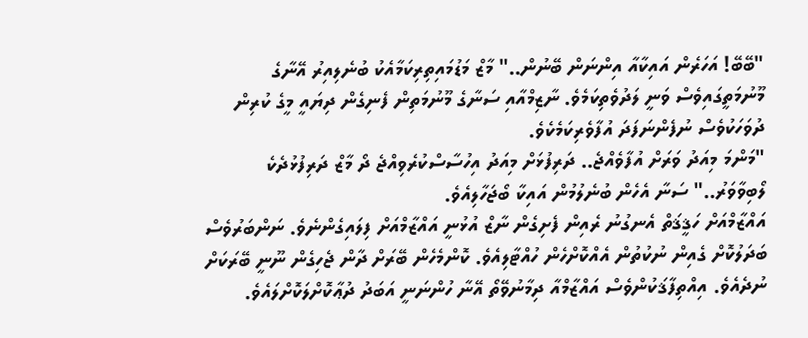"ބޭބޭ! އަހަރެން އައިކާއާ އިންނަން ބޭނުން.." މާޒް މަޑުމައިތިރިކަމާއެކު ބުނެލިއިރު އޭނާގެ މޫނުމަތީގައިވެސް ވަނީ ލަދުވެތިކަމެވެ. ނާޒިމްއާއި ސަނާގެ މޫނުމަތިން ފެނިގެން ދިޔައީ މީގެ ކުރިން ދުވަހަކުވެސް ނުފެންނަފަދަ އުފާވެރިކަމެކެވެ.
"މަންމަ މިއަދު ވަރަށް އުފާވެއްޖެ.. ދަރިފުޅަށް މިއަދު އިހުސާސްކުރެވިއްޖެ ދޯ މާޒް ދަރިފުޅުދެކެ ލޯބިވާވަރު.." ސަނާ އެހެން ބުނެލުމުން އައިކާ ބޯޖަހާލިއެވެ.
އައްޒާމްއަށް ހަޤީޤަތް އެނގުނު ރެއިން ފެށިގެން ނާޒް އުޅުނީ އައްޒާމްއަށް ފިލައިގެންނެވެ. ނަންބަރުވެސް ބަދަލުކޮށް ގެއިން ނުކުތުން އެއްކޮށްހެން ހުއްޓާލިއެވެ. ކޮންމެހެން ބޭރަށް ދާން ޖެހިގެން ނޫނީ ބޭރަކަށް ނުދެއެވެ. އިއްތިފާޤަކުންވެސް އައްޒާމްއާ ދިމާނުވޭތޯ އޭނާ ހުންނަނީ އަބަދު ދުޢާކޮށްލަކޮށްލައެވެ.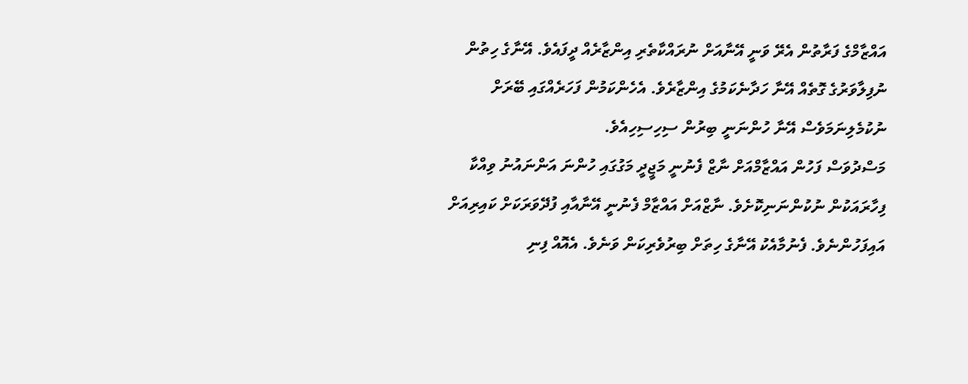އައްޒާމްގެ ފަރާތުން އެރޭ ވަނީ އޭނާއަށް ނުރައްކާތެރި އިންޒާރެއް ދީފައެވެ. އޭނާގެ ހިތުން ނުފިލާވަރުގެ ގޮތެއް އޭނާ ހަދާނެކަމުގެ އިންޒާރެވެ. އެހެންކަމުން ފަހަރެއްގައި ބޭރަށް ނުކުމެލިނަމަވެސް އޭނާ ހުންނަނީ ބިރުން ސިހިސިހިއެވެ.
މަސްދުވަސް ފަހުން އައްޒާމްއަށް ނާޒް ފެނުނީ މަޖީދީ މަގުގައި ހުންނަ އަންނައުނު ވިއްކާ ފިހާރައަކުން ނުކުންނަނިކޮށެވެ. ނާޒްއަށް އައްޒާމް ފެނުނީ އޭނާއާއި ފުދޭވަރަކަށް ކައިރިއަށް އައިފަހުންނެވެ. ފެނުމާއެކު އޭނާގެ ހިތަށް ބިރުވެރިކަން ވަނެވެ. އެއޮއް ފިނި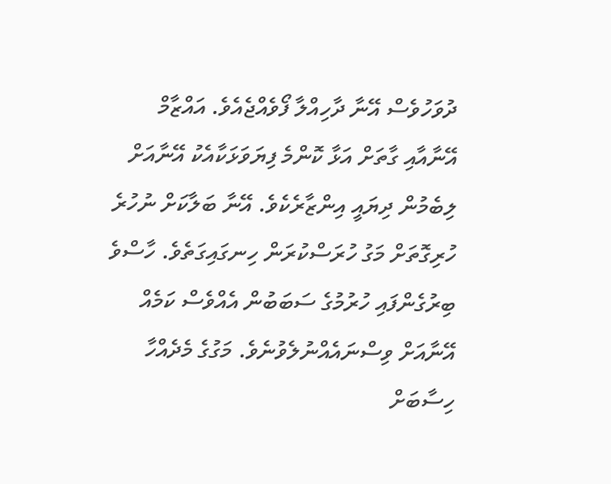ދުވަހުވެސް އޭނާ ދާހިއްލާ ފޯވެއްޖެއެވެ. އައްޒާމް އޭނާއާއި ގާތަށް އަޅާ ކޮންމެ ފިޔަވަޅަކާއެކު އޭނާއަށް ލިބެމުން ދިޔައީ އިންޒާރެކެވެ. އޭނާ ބަލާކަށް ނުހުރެ ހުރިގޮތަށް މަގު ހުރަސްކުރަން ހިނގައިގަތެވެ. ހާސްވެ ބިރުގެންފައި ހުރުމުގެ ސަބަބުން އެއްވެސް ކަމެއް އޭނާއަށް ވިސްނައެއްނުލެވުނެވެ. މަގުގެ މެދެއްހާ ހިސާބަށް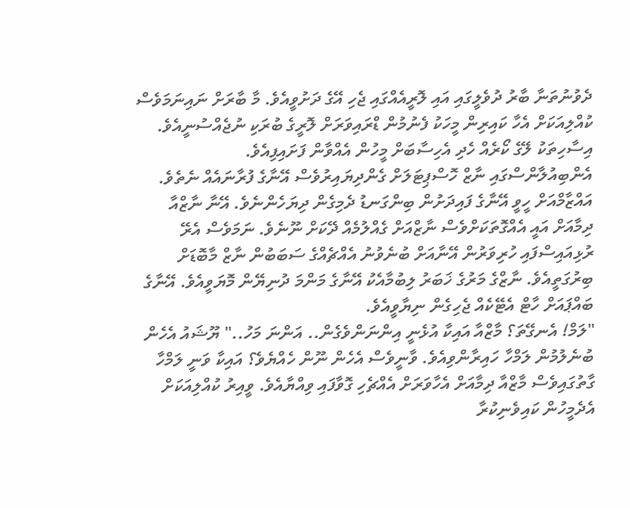ދެވުނުތަނާ ބާރު ދުވެލީގައި އައި ލޮރީއެއްގައި ޖެހި އޭގެ ދަށުވީއެވެ. މާ ބާރަށް ނައިނަމަވެސް ކުއްލިއަކަށް އެހާ ކައިރިން މީހަކު ފެނުމުން ޑްރައިވަރަށް ލޮރީގެ ބުރަކި ނުޖެއްސުނީއެވެ. އިސާހިތަކު ލޭގެ ކޯރެއް ހެދި އެހިސާބަށް މީހުން އެއްވާން ފަށައިފިއެވެ.
އެންބިއުލާންސްގައި ނާޒް ހޮސްޕިޓަލަށް ގެންދިޔައިރުވެސް އޭނާގެ ފުރާނައެއް ނެތެވެ. އައްޒާމްއަށް ހީވީ އޭނާގެ ފައިދަށުން ބިންގަނޑު ދެމިގެން ދިޔަހެންނެވެ. އޭނާ ނާޒްއާ ދިމާއަށް އައީ އެއްގޮތަކަށްވެސް ނާޒްއަށް ގެއްލުމެއް ދޭކަށް ނޫނެވެ. ނަމަވެސް އެރޭ ރުޅިއައިސްފައި ހުރިވަރުން އޭނާއަށް ބުނެވުނު އެއްޗެއްގެ ސަބަބުން ނާޒް މާބޮޑަށް ބިރުގަތީއެވެ. ނާޒްގެ މަރުގެ ޚަބަރު ލިބުމާއެކު އޭނާގެ މަންމަ ދުނިޔޭން މޮޔަވީއެވެ. އޭނާގެ ބައްޕައަށް ހާޓް އެޓޭކެއް ޖެހިގެން ނިޔާވީއެވެ.
"ލަމް! އެނގޭތަ؟ މާޒްއާ އައިކާ އުޅެނީ އިންނަންވެގެން.. އަންނަ މަހު.." ޔޫޝައު އެހެން ބުނެލުމުން ލަމްހާ ހައިރާންވިއެވެ. ވާނީވެސް އެހެން ނޫން ހެއްޔެވެ؟ އައިކާ ވަނީ ލަމްހާ ގާތުގައިވެސް މާޒްއާ ދިމާއަށް އެހާވަރަށް އެއްޗެހި ގޮވާފައި ވިއްޔާއެވެ. ވީއިރު ކުއްލިއަކަށް އެދެމީހުން ކައިވެނިކުރާ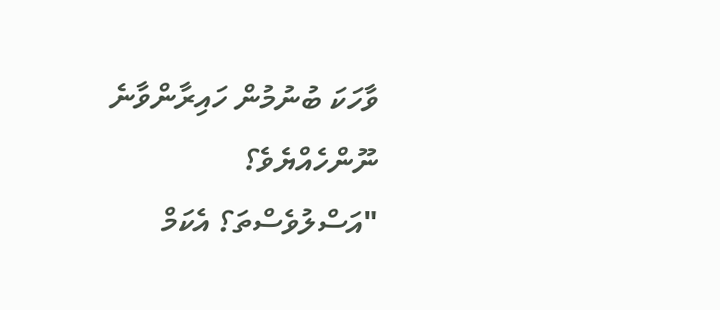ވާހަކަ ބުނުމުން ހައިރާންވާނެ ނޫންހެއްޔެވެ؟
"އަސްލުވެސްތަ؟ އެކަމް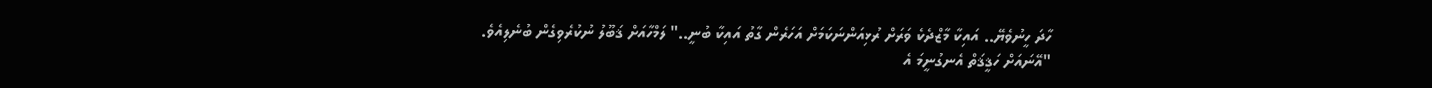ހާދަ ހީނުވެޔޭ.. އައިކާ މާޒްދެކެ ވަރަށް ރުޅިއަންނަކަމަށް އަހަރެން ގާތު އައިކާ ބުނީ.." ލަމްހާއަށް ޤަބޫލު ނުކުރެވިގެން ބުނެލިއެވެ.
"އޭނައަށް ހަޤީޤަތް އެނގުނީމަ އެ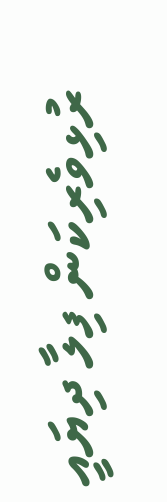ރުޅިވެރިކަން ފިލާ ދިޔައީ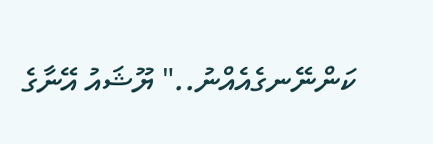ކަންނޭނގެއެއްނު.." ޔޫޝައު އޭނާގެ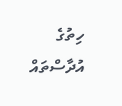ހިތުގެ އުދާސްތައް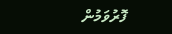ފޮރުވަމުން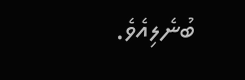ބުނެލިއެވެ.